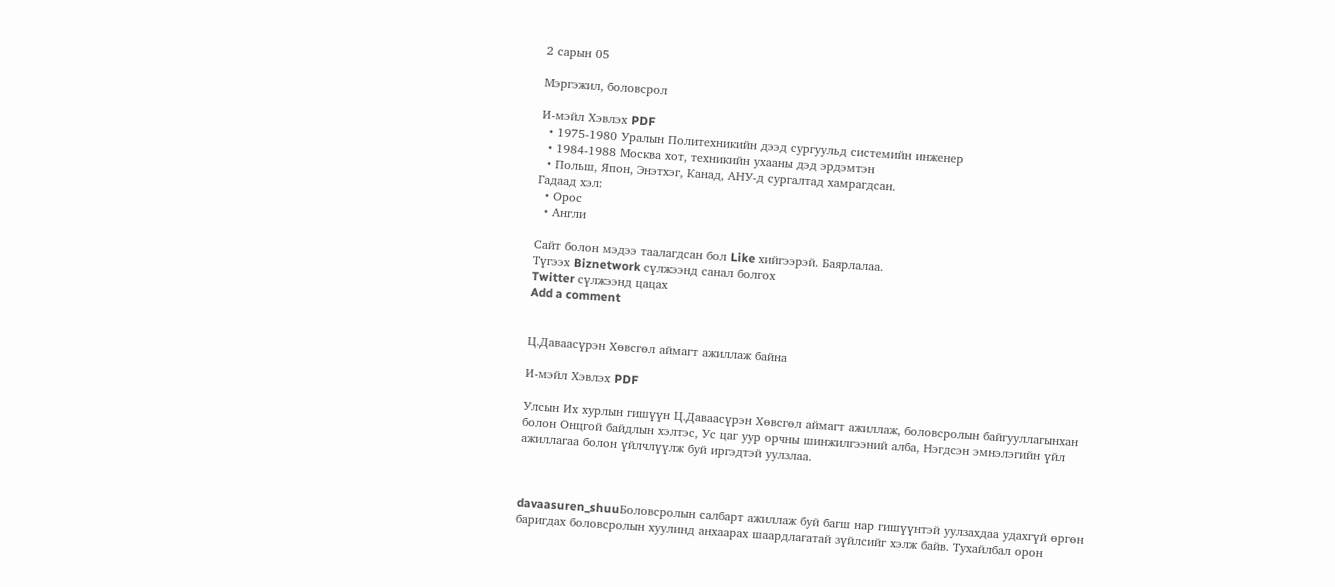2 сарын 05

Мэргэжил, боловсрол

И-мэйл Хэвлэх PDF
  • 1975-1980 Уралын Политехникийн дээд сургуульд системийн инженер
  • 1984-1988 Москва хот, техникийн ухааны дэд эрдэмтэн
  • Польш, Япон, Энэтхэг, Канад, АНУ-д сургалтад хамрагдсан.
Гадаад хэл:
  • Орос
  • Англи

Сайт болон мэдээ таалагдсан бол Like хийгээрэй. Баярлалаа.
Түгээх Biznetwork сүлжээнд санал болгох
Twitter сүлжээнд цацах
Add a comment


Ц.Даваасүрэн Хөвсгөл аймагт ажиллаж байна

И-мэйл Хэвлэх PDF

Улсын Их хурлын гишүүн Ц.Даваасүрэн Хөвсгөл аймагт ажиллаж, боловсролын байгууллагынхан болон Онцгой байдлын хэлтэс, Ус цаг уур орчны шинжилгээний алба, Нэгдсэн эмнэлэгийн үйл ажиллагаа болон үйлчлүүлж буй иргэдтэй уулзлаа.



davaasuren_shuuБоловсролын салбарт ажиллаж буй багш нар гишүүнтэй уулзахдаа удахгүй өргөн баригдах боловсролын хуулинд анхаарах шаардлагатай зүйлсийг хэлж байв. Тухайлбал орон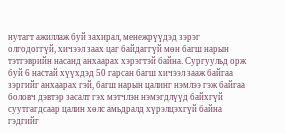нутагт ажиллаж буй захирал, менежрүүдэд зэрэг олгодоггүй, хичээл заах цаг байдаггүй мөн багш нарын тэтгэврийн насанд анхаарах хэрэгтэй байна. Сургуульд орж буй 6 настай хүүхдэд 50 гарсан багш хичээл зааж байгаа зэргийг анхаарах гэй, багш нарын цалинг нэмлээ гэж байгаа боловч дэвтэр засалт гэх мэтчлэн нэмэгдлүүд байхгүй суутгагдсаар цалин хөлс амьдралд хүрэлцэхгүй байна гэдгийг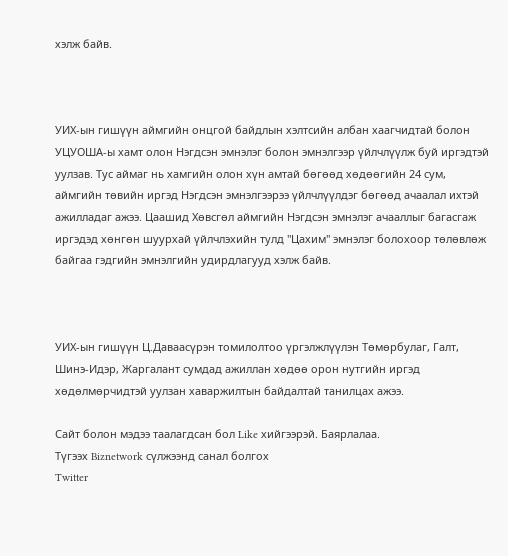хэлж байв.



УИХ-ын гишүүн аймгийн онцгой байдлын хэлтсийн албан хаагчидтай болон УЦУОША-ы хамт олон Нэгдсэн эмнэлэг болон эмнэлгээр үйлчлүүлж буй иргэдтэй уулзав. Тус аймаг нь хамгийн олон хүн амтай бөгөөд хөдөөгийн 24 сум, аймгийн төвийн иргэд Нэгдсэн эмнэлгээрээ үйлчлүүлдэг бөгөөд ачаалал ихтэй ажилладаг ажээ. Цаашид Хөвсгөл аймгийн Нэгдсэн эмнэлэг ачааллыг багасгаж иргэдэд хөнгөн шуурхай үйлчлэхийн тулд "Цахим" эмнэлэг болохоор төлөвлөж байгаа гэдгийн эмнэлгийн удирдлагууд хэлж байв.



УИХ-ын гишүүн Ц.Даваасүрэн томилолтоо үргэлжлүүлэн Төмөрбулаг, Галт, Шинэ-Идэр, Жаргалант сумдад ажиллан хөдөө орон нутгийн иргэд хөдөлмөрчидтэй уулзан хаваржилтын байдалтай танилцах ажээ.

Сайт болон мэдээ таалагдсан бол Like хийгээрэй. Баярлалаа.
Түгээх Biznetwork сүлжээнд санал болгох
Twitter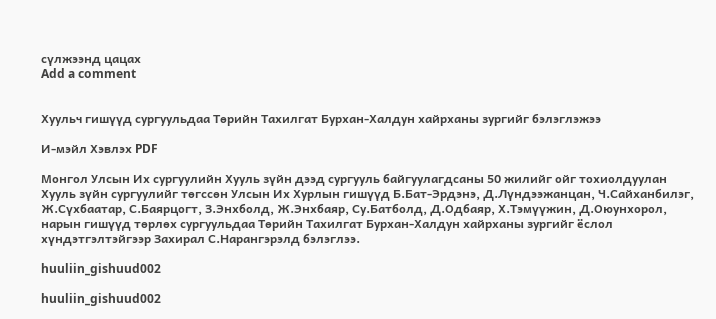сүлжээнд цацах
Add a comment


Хуульч гишүүд сургуульдаа Төрийн Тахилгат Бурхан-Халдун хайрханы зургийг бэлэглэжээ

И-мэйл Хэвлэх PDF

Монгол Улсын Их сургуулийн Хууль зүйн дээд сургууль байгуулагдсаны 50 жилийг ойг тохиолдуулан Хууль зүйн сургуулийг төгссөн Улсын Их Хурлын гишүүд Б.Бат-Эрдэнэ, Д.Лүндээжанцан, Ч.Сайханбилэг, Ж.Сүхбаатар, С.Баярцогт, З.Энхболд, Ж.Энхбаяр, Су.Батболд, Д.Одбаяр, Х.Тэмүүжин, Д.Оюунхорол, нарын гишүүд төрлөх сургуульдаа Төрийн Тахилгат Бурхан-Халдун хайрханы зургийг ёслол хүндэтгэлтэйгээр Захирал С.Нарангэрэлд бэлэглээ.

huuliin_gishuud002

huuliin_gishuud002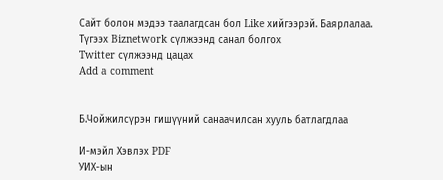Сайт болон мэдээ таалагдсан бол Like хийгээрэй. Баярлалаа.
Түгээх Biznetwork сүлжээнд санал болгох
Twitter сүлжээнд цацах
Add a comment


Б.Чойжилсүрэн гишүүний санаачилсан хууль батлагдлаа

И-мэйл Хэвлэх PDF
УИХ-ын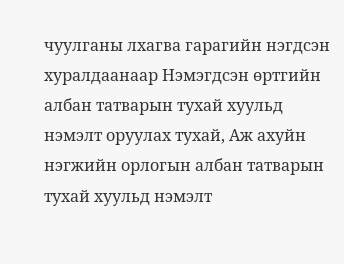чуулганы лхагва гарагийн нэгдсэн хуралдаанаар Нэмэгдсэн өртгийн албан татварын тухай хуульд нэмэлт оруулах тухай, Аж ахуйн нэгжийн орлогын албан татварын тухай хуульд нэмэлт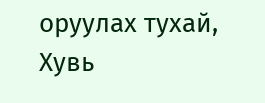оруулах тухай, Хувь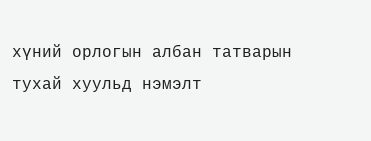хүний орлогын албан татварын тухай хуульд нэмэлт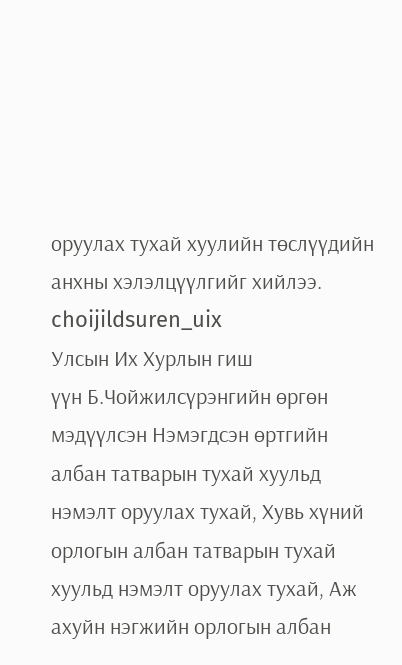оруулах тухай хуулийн төслүүдийн анхны хэлэлцүүлгийг хийлээ.
choijildsuren_uix
Улсын Их Хурлын гиш
үүн Б.Чойжилсүрэнгийн өргөн мэдүүлсэн Нэмэгдсэн өртгийн албан татварын тухай хуульд нэмэлт оруулах тухай, Хувь хүний орлогын албан татварын тухай хуульд нэмэлт оруулах тухай, Аж ахуйн нэгжийн орлогын албан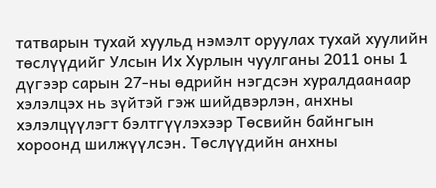татварын тухай хуульд нэмэлт оруулах тухай хуулийн төслүүдийг Улсын Их Хурлын чуулганы 2011 оны 1 дүгээр сарын 27-ны өдрийн нэгдсэн хуралдаанаар хэлэлцэх нь зүйтэй гэж шийдвэрлэн, анхны хэлэлцүүлэгт бэлтгүүлэхээр Төсвийн байнгын хороонд шилжүүлсэн. Төслүүдийн анхны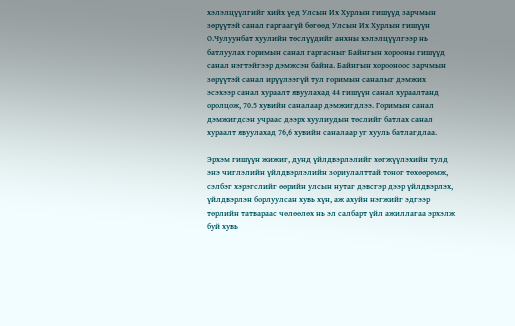хэлэлцүүлгийг хийх үед Улсын Их Хурлын гишүүд зарчмын зөрүүтэй санал гаргаагүй бөгөөд Улсын Их Хурлын гишүүн О.Чулуунбат хуулийн төслүүдийг анхны хэлэлцүүлгээр нь батлуулах горимын санал гаргасныг Байнгын хорооны гишүүд санал нэгтэйгээр дэмжсэн байна. Байнгын хорооноос зарчмын зөрүүтэй санал ирүүлээгүй тул горимын саналыг дэмжих эсэхээр санал хураалт явуулахад 44 гишүүн санал хураалтанд оролцож, 70.5 хувийн саналаар дэмжигдлээ. Горимын санал дэмжигдсэн учраас дээрх хуулиудын төслийг батлах санал хураалт явуулахад 76,6 хувийн саналаар уг хууль батлагдлаа.

Эрхэм гишүүн жижиг, дунд үйлдвэрлэлийг хөгжүүлэхийн тулд энэ чиглэлийн үйлдвэрлэлийн зориулалттай тоног төхөөрөмж, сэлбэг хэрэгслийг өөрийн улсын нутаг дэвсгэр дээр үйлдвэрлэх, үйлдвэрлэн борлуулсан хувь хүн, аж ахуйн нэгжийг эдгээр төрлийн татвараас чөлөөлөх нь эл салбарт үйл ажиллагаа эрхэлж буй хувь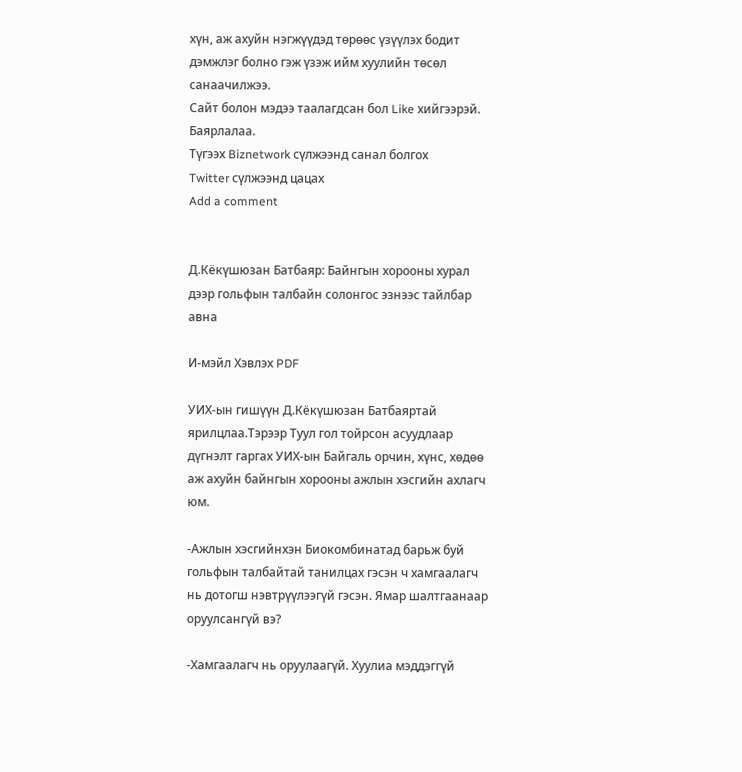хүн, аж ахуйн нэгжүүдэд төрөөс үзүүлэх бодит дэмжлэг болно гэж үзэж ийм хуулийн төсөл санаачилжээ.
Сайт болон мэдээ таалагдсан бол Like хийгээрэй. Баярлалаа.
Түгээх Biznetwork сүлжээнд санал болгох
Twitter сүлжээнд цацах
Add a comment


Д.Кёкүшюзан Батбаяр: Байнгын хорооны хурал дээр гольфын талбайн солонгос эзнээс тайлбар авна

И-мэйл Хэвлэх PDF

УИХ-ын гишүүн Д.Кёкүшюзан Батбаяртай ярилцлаа.Тэрээр Туул гол тойрсон асуудлаар дүгнэлт гаргах УИХ-ын Байгаль орчин, хүнс, хөдөө аж ахуйн байнгын хорооны ажлын хэсгийн ахлагч юм.

-Ажлын хэсгийнхэн Биокомбинатад барьж буй гольфын талбайтай танилцах гэсэн ч хамгаалагч нь дотогш нэвтрүүлээгүй гэсэн. Ямар шалтгаанаар оруулсангүй вэ?

-Хамгаалагч нь оруулаагүй. Хуулиа мэддэггүй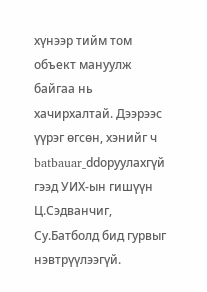хүнээр тийм том объект мануулж байгаа нь хачирхалтай. Дээрээс үүрэг өгсөн, хэнийг ч batbauar_ddоруулахгүй гээд УИХ-ын гишүүн Ц.Сэдванчиг, Су.Батболд бид гурвыг нэвтрүүлээгүй.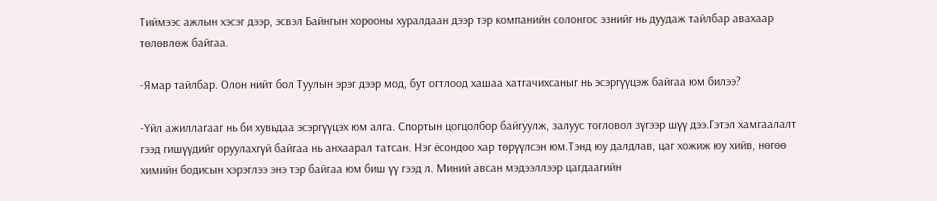Тиймээс ажлын хэсэг дээр, эсвэл Байнгын хорооны хуралдаан дээр тэр компанийн солонгос эзнийг нь дуудаж тайлбар авахаар төлөвлөж байгаа.

-Ямар тайлбар. Олон нийт бол Туулын эрэг дээр мод, бут огтлоод хашаа хатгачихсаныг нь эсэргүүцэж байгаа юм билээ?

-Үйл ажиллагааг нь би хувьдаа эсэргүүцэх юм алга. Спортын цогцолбор байгуулж, залуус тогловол зүгээр шүү дээ.Гэтэл хамгаалалт гээд гишүүдийг оруулахгүй байгаа нь анхаарал татсан. Нэг ёсондоо хар төрүүлсэн юм.Тэнд юу далдлав, цаг хожиж юу хийв, нөгөө химийн бодисын хэрэглээ энэ тэр байгаа юм биш үү гээд л. Миний авсан мэдээллээр цагдаагийн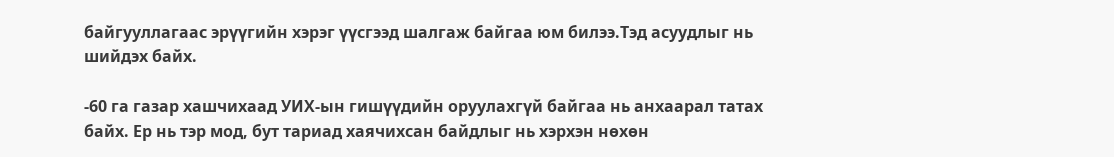байгууллагаас эрүүгийн хэрэг үүсгээд шалгаж байгаа юм билээ.Тэд асуудлыг нь шийдэх байх.

-60 га газар хашчихаад УИХ-ын гишүүдийн оруулахгүй байгаа нь анхаарал татах байх. Ер нь тэр мод, бут тариад хаячихсан байдлыг нь хэрхэн нөхөн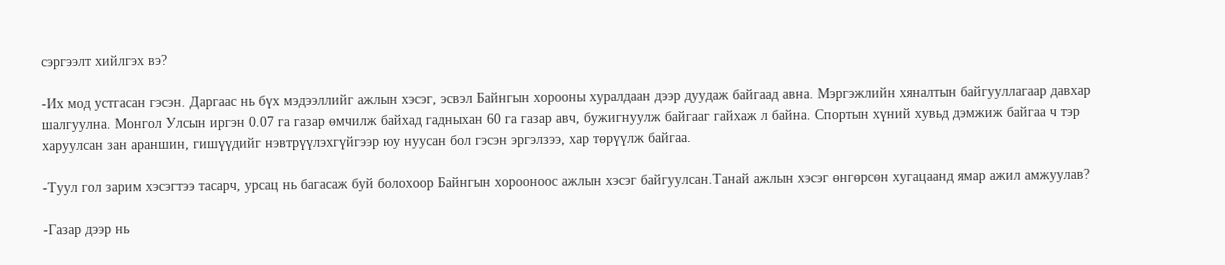сэргээлт хийлгэх вэ?

-Их мод устгасан гэсэн. Даргаас нь бүх мэдээллийг ажлын хэсэг, эсвэл Байнгын хорооны хуралдаан дээр дуудаж байгаад авна. Мэргэжлийн хяналтын байгууллагаар давхар шалгуулна. Монгол Улсын иргэн 0.07 га газар өмчилж байхад гадныхан 60 га газар авч, бужигнуулж байгааг гайхаж л байна. Спортын хүний хувьд дэмжиж байгаа ч тэр харуулсан зан араншин, гишүүдийг нэвтрүүлэхгүйгээр юу нуусан бол гэсэн эргэлзээ, хар төрүүлж байгаа.

-Туул гол зарим хэсэгтээ тасарч, урсац нь багасаж буй болохоор Байнгын хорооноос ажлын хэсэг байгуулсан.Танай ажлын хэсэг өнгөрсөн хугацаанд ямар ажил амжуулав?

-Газар дээр нь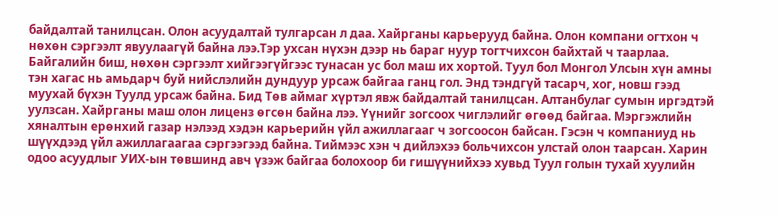байдалтай танилцсан. Олон асуудалтай тулгарсан л даа. Хайрганы карьерууд байна. Олон компани огтхон ч нөхөн сэргээлт явуулаагүй байна лээ.Тэр ухсан нүхэн дээр нь бараг нуур тогтчихсон байхтай ч таарлаа. Байгалийн биш, нөхөн сэргээлт хийгээгүйгээс тунасан ус бол маш их хортой. Туул бол Монгол Улсын хүн амны тэн хагас нь амьдарч буй нийслэлийн дундуур урсаж байгаа ганц гол. Энд тэндгүй тасарч, хог, новш гээд муухай бүхэн Туулд урсаж байна. Бид Төв аймаг хүртэл явж байдалтай танилцсан. Алтанбулаг сумын иргэдтэй уулзсан. Хайрганы маш олон лиценз өгсөн байна лээ. Үүнийг зогсоох чиглэлийг өгөөд байгаа. Мэргэжлийн хяналтын ерөнхий газар нэлээд хэдэн карьерийн үйл ажиллагааг ч зогсоосон байсан. Гэсэн ч компаниуд нь шүүхдээд үйл ажиллагаагаа сэргээгээд байна. Тиймээс хэн ч дийлэхээ больчихсон улстай олон таарсан. Харин одоо асуудлыг УИХ-ын төвшинд авч үзэж байгаа болохоор би гишүүнийхээ хувьд Туул голын тухай хуулийн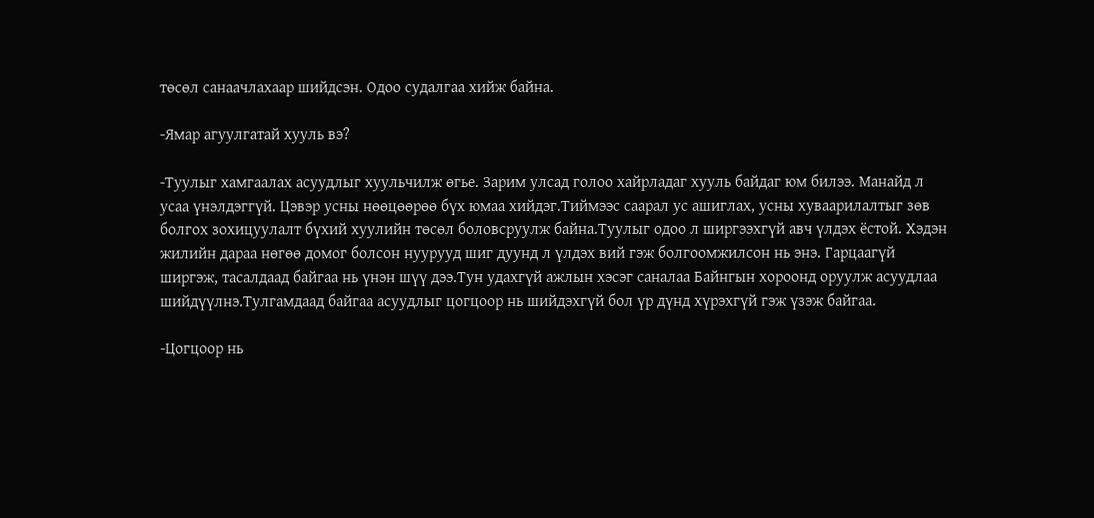төсөл санаачлахаар шийдсэн. Одоо судалгаа хийж байна.

-Ямар агуулгатай хууль вэ?

-Туулыг хамгаалах асуудлыг хуульчилж өгье. Зарим улсад голоо хайрладаг хууль байдаг юм билээ. Манайд л усаа үнэлдэггүй. Цэвэр усны нөөцөөрөө бүх юмаа хийдэг.Тиймээс саарал ус ашиглах, усны хуваарилалтыг зөв болгох зохицуулалт бүхий хуулийн төсөл боловсруулж байна.Туулыг одоо л ширгээхгүй авч үлдэх ёстой. Хэдэн жилийн дараа нөгөө домог болсон нуурууд шиг дуунд л үлдэх вий гэж болгоомжилсон нь энэ. Гарцаагүй ширгэж, тасалдаад байгаа нь үнэн шүү дээ.Тун удахгүй ажлын хэсэг саналаа Байнгын хороонд оруулж асуудлаа шийдүүлнэ.Тулгамдаад байгаа асуудлыг цогцоор нь шийдэхгүй бол үр дүнд хүрэхгүй гэж үзэж байгаа.

-Цогцоор нь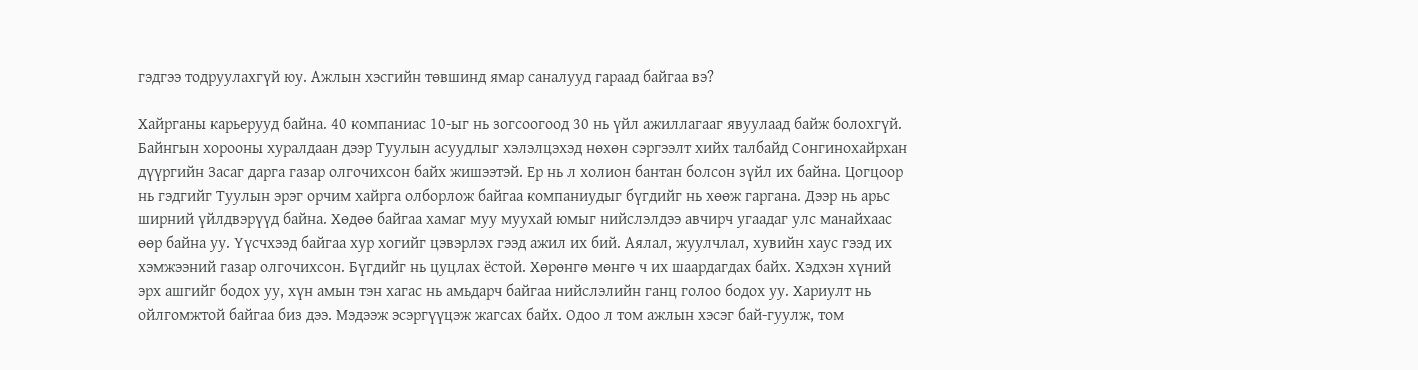гэдгээ тодруулахгүй юу. Ажлын хэсгийн төвшинд ямар саналууд гараад байгаа вэ?

Хайрганы карьерууд байна. 40 компаниас 10-ыг нь зогсоогоод 30 нь үйл ажиллагааг явуулаад байж болохгүй. Байнгын хорооны хуралдаан дээр Туулын асуудлыг хэлэлцэхэд нөхөн сэргээлт хийх талбайд Сонгинохайрхан дүүргийн Засаг дарга газар олгочихсон байх жишээтэй. Ер нь л холион бантан болсон зүйл их байна. Цогцоор нь гэдгийг Туулын эрэг орчим хайрга олборлож байгаа компаниудыг бүгдийг нь хөөж гаргана. Дээр нь арьс ширний үйлдвэрүүд байна. Хөдөө байгаа хамаг муу муухай юмыг нийслэлдээ авчирч угаадаг улс манайхаас өөр байна уу. Үүсчхээд байгаа хур хогийг цэвэрлэх гээд ажил их бий. Аялал, жуулчлал, хувийн хаус гээд их хэмжээний газар олгочихсон. Бүгдийг нь цуцлах ёстой. Хөрөнгө мөнгө ч их шаардагдах байх. Хэдхэн хүний эрх ашгийг бодох уу, хүн амын тэн хагас нь амьдарч байгаа нийслэлийн ганц голоо бодох уу. Хариулт нь ойлгомжтой байгаа биз дээ. Мэдээж эсэргүүцэж жагсах байх. Одоо л том ажлын хэсэг бай-гуулж, том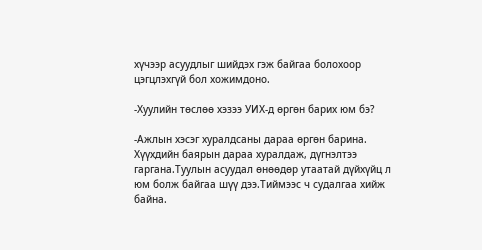хүчээр асуудлыг шийдэх гэж байгаа болохоор цэгцлэхгүй бол хожимдоно.

-Хуулийн төслөө хэзээ УИХ-д өргөн барих юм бэ?

-Ажлын хэсэг хуралдсаны дараа өргөн барина. Хүүхдийн баярын дараа хуралдаж, дүгнэлтээ гаргана.Туулын асуудал өнөөдөр утаатай дүйхүйц л юм болж байгаа шүү дээ.Тиймээс ч судалгаа хийж байна.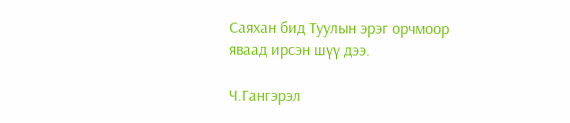Саяхан бид Туулын эрэг орчмоор яваад ирсэн шүү дээ.

Ч.Гангэрэл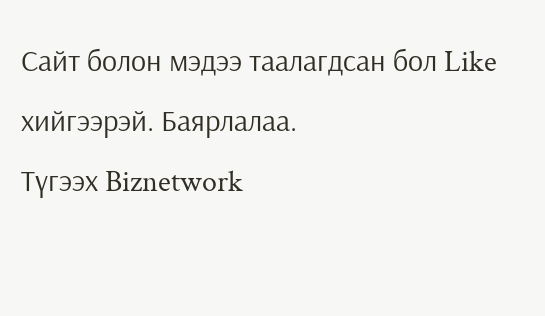Сайт болон мэдээ таалагдсан бол Like хийгээрэй. Баярлалаа.
Түгээх Biznetwork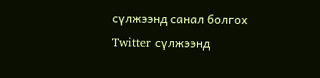сүлжээнд санал болгох
Twitter сүлжээнд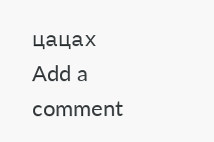цацах
Add a comment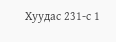Хуудас 231-с 1